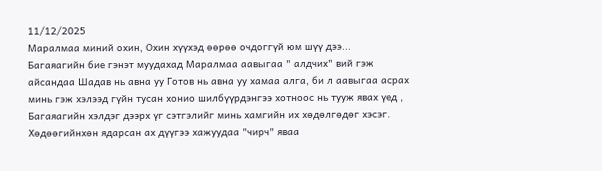11/12/2025
Маралмаа миний охин, Охин хүүхэд өөрөө очдоггүй юм шүү дээ...
Багаяагийн бие гэнэт муудахад Маралмаа аавыгаа " алдчих" вий гэж айсандаа Шадав нь авна уу Готов нь авна уу хамаа алга, би л аавыгаа асрах минь гэж хэлээд гүйн тусан хонио шилбүүрдэнгээ хотноос нь тууж явах үед , Багаяагийн хэлдэг дээрх үг сэтгэлийг минь хамгийн их хөдөлгөдөг хэсэг.
Хөдөөгийнхөн ядарсан ах дүүгээ хажуудаа "чирч" яваа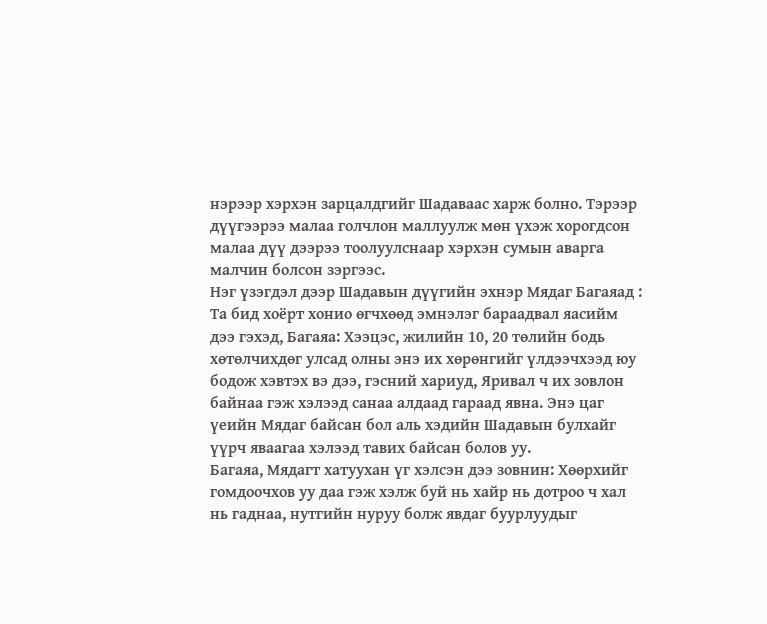нэрээр хэрхэн зарцалдгийг Шадаваас харж болно. Тэрээр дүүгээрээ малаа голчлон маллуулж мөн үхэж хорогдсон малаа дүү дээрээ тоолуулснаар хэрхэн сумын аварга малчин болсон зэргээс.
Нэг үзэгдэл дээр Шадавын дүүгийн эхнэр Мядаг Багаяад : Та бид хоёрт хонио өгчхөөд эмнэлэг бараадвал яасийм дээ гэхэд, Багаяа: Хээцэс, жилийн 10, 20 төлийн бодь хөтөлчихдөг улсад олны энэ их хөрөнгийг үлдээчхээд юу бодож хэвтэх вэ дээ, гэсний хариуд, Яривал ч их зовлон байнаа гэж хэлээд санаа алдаад гараад явна. Энэ цаг үеийн Мядаг байсан бол аль хэдийн Шадавын булхайг үүрч яваагаа хэлээд тавих байсан болов уу.
Багаяа, Мядагт хатуухан үг хэлсэн дээ зовнин: Хөөрхийг гомдоочхов уу даа гэж хэлж буй нь хайр нь дотроо ч хал нь гаднаа, нутгийн нуруу болж явдаг буурлуудыг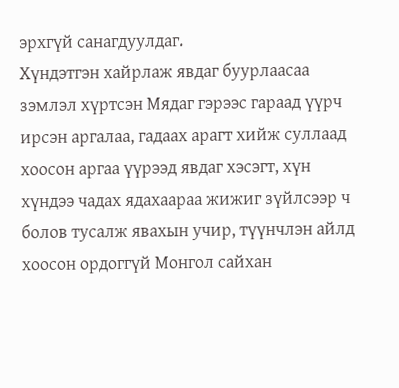эрхгүй санагдуулдаг.
Хүндэтгэн хайрлаж явдаг буурлаасаа зэмлэл хүртсэн Мядаг гэрээс гараад үүрч ирсэн аргалаа, гадаах арагт хийж суллаад хоосон аргаа үүрээд явдаг хэсэгт, хүн хүндээ чадах ядахаараа жижиг зүйлсээр ч болов тусалж явахын учир, түүнчлэн айлд хоосон ордоггүй Монгол сайхан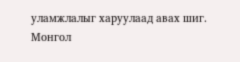уламжлалыг харуулаад авах шиг.
Монгол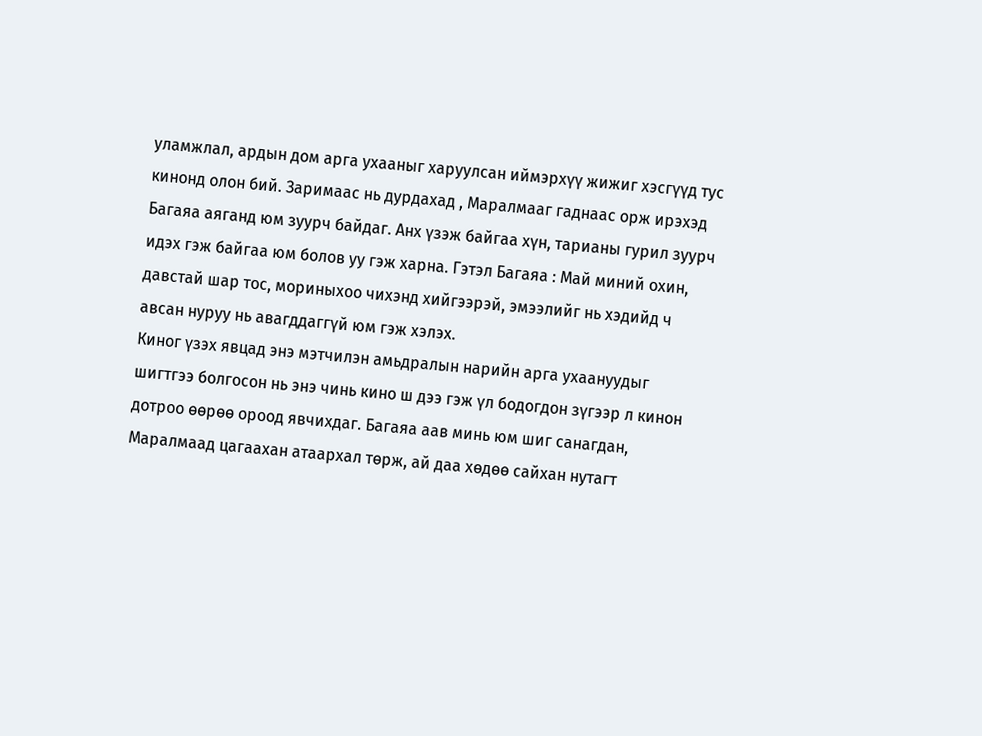уламжлал, ардын дом арга ухааныг харуулсан иймэрхүү жижиг хэсгүүд тус кинонд олон бий. Заримаас нь дурдахад , Маралмааг гаднаас орж ирэхэд Багаяа аяганд юм зуурч байдаг. Анх үзэж байгаа хүн, тарианы гурил зуурч идэх гэж байгаа юм болов уу гэж харна. Гэтэл Багаяа : Май миний охин, давстай шар тос, мориныхоо чихэнд хийгээрэй, эмээлийг нь хэдийд ч авсан нуруу нь авагддаггүй юм гэж хэлэх.
Киног үзэх явцад энэ мэтчилэн амьдралын нарийн арга ухаануудыг шигтгээ болгосон нь энэ чинь кино ш дээ гэж үл бодогдон зүгээр л кинон дотроо өөрөө ороод явчихдаг. Багаяа аав минь юм шиг санагдан, Маралмаад цагаахан атаархал төрж, ай даа хөдөө сайхан нутагт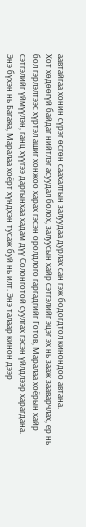аавтайгаа хонин сүрэг өсгөн саахалтын залуудаа дурлах сан гэж бодогдтол кинондоо автана.
Хот хөдөөгүй байдаг нийтлэг асуудал болох, залуусын хайр сэтгэлийг эцэг эх нь зааж зааварчлах, ер нь бол гэрлэлтээс хүртэл ашиг хонжоо харах гэсэн оролдлого гаргадгийг Готов, Маралаа хоёрын хайр сэтгэлийг үймүүлэн, ганц хүүгээ даргынхаа хадам дүү Солонготой суулгах гэсэн үйлдлээр харагдана.
Энэ бүхэн нь Багаяа, Маралаа хоёрт хүндхэн тусаж буй нь илт. Энэ талаар кинон дээр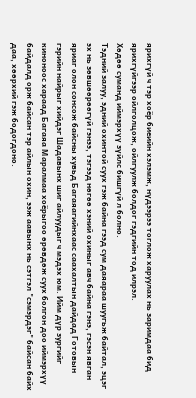ярихгүй ч тэр хоёр биеийн хэлэмж, нүдээрээ тоглож харуулах нь заримдаа бид ярихгүйгээр ойлголцож, ойлгуулж болдог гэдгийн тод илрэл.
Хөдөө суманд иймэрхүү зүйлс бишгүй л болно.
Тэдний залуу, эдний охинтой суух гэж байна гээд сум даяараа шуугьж байтал, эцэг эх нь зөвшөөрөөгүй гэнээ, тэгээд нөгөө хэний охиныг авч байна гэнэ, гэсэн явган яриаг олон сонсож байсны хувьд Багаяагийнхаас саахалтын дайдад Готовын гэрийн найрыг хийдэг Шадавынх шиг айлуудыг ч мэдэх юм. Ийм дүр зургийг киноноос хараад Багаяа Маралмаа хоёрыгоо өрөвдөж суух болгон доо иймэрхүү байдалд орж байсан тэр айлын охин, ээж аавынх нь сэтгэл "сэмэрдэг" байсан байх даа, хөөрхий гэж бодогдоно.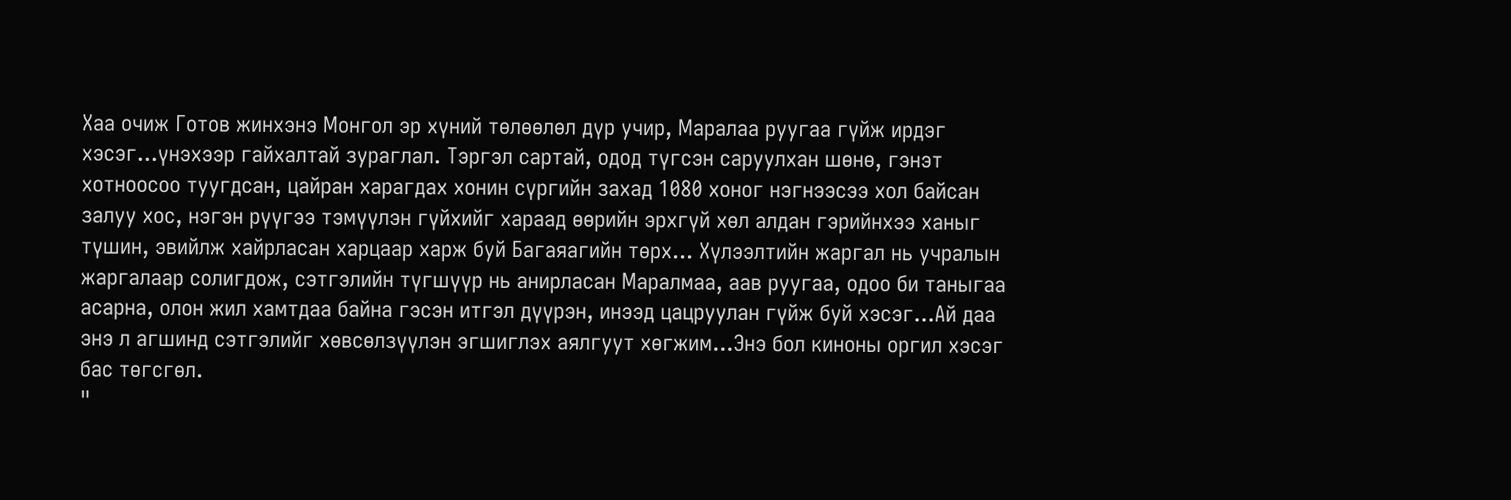Хаа очиж Готов жинхэнэ Монгол эр хүний төлөөлөл дүр учир, Маралаа руугаа гүйж ирдэг хэсэг...үнэхээр гайхалтай зураглал. Тэргэл сартай, одод түгсэн саруулхан шөнө, гэнэт хотноосоо туугдсан, цайран харагдах хонин сүргийн захад 1080 хоног нэгнээсээ хол байсан залуу хос, нэгэн рүүгээ тэмүүлэн гүйхийг хараад өөрийн эрхгүй хөл алдан гэрийнхээ ханыг түшин, эвийлж хайрласан харцаар харж буй Багаяагийн төрх... Хүлээлтийн жаргал нь учралын жаргалаар солигдож, сэтгэлийн түгшүүр нь анирласан Маралмаа, аав руугаа, одоо би таныгаа асарна, олон жил хамтдаа байна гэсэн итгэл дүүрэн, инээд цацруулан гүйж буй хэсэг...Ай даа энэ л агшинд сэтгэлийг хөвсөлзүүлэн эгшиглэх аялгуут хөгжим...Энэ бол киноны оргил хэсэг бас төгсгөл.
"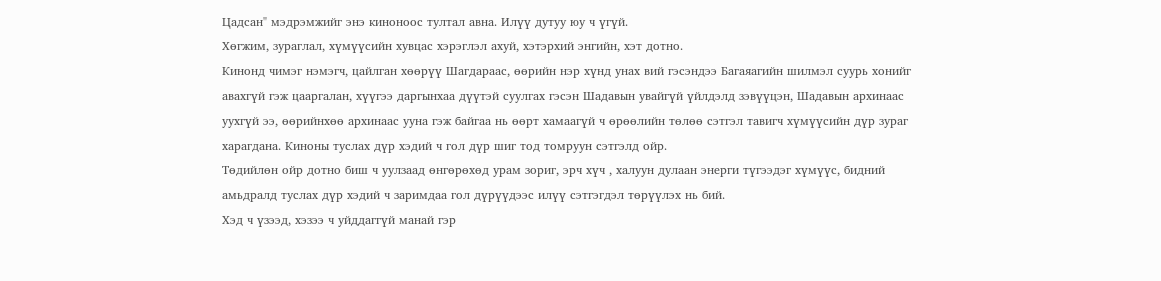Цадсан" мэдрэмжийг энэ киноноос тултал авна. Илүү дутуу юу ч үгүй.
Хөгжим, зураглал, хүмүүсийн хувцас хэрэглэл ахуй, хэтэрхий энгийн, хэт дотно.
Кинонд чимэг нэмэгч, цайлган хөөрүү Шагдараас, өөрийн нэр хүнд унах вий гэсэндээ Багаяагийн шилмэл суурь хонийг авахгүй гэж цааргалан, хүүгээ даргынхаа дүүтэй суулгах гэсэн Шадавын увайгүй үйлдэлд зэвүүцэн, Шадавын архинаас уухгүй ээ, өөрийнхөө архинаас ууна гэж байгаа нь өөрт хамаагүй ч өрөөлийн төлөө сэтгэл тавигч хүмүүсийн дүр зураг харагдана. Киноны туслах дүр хэдий ч гол дүр шиг тод томруун сэтгэлд ойр.
Төдийлөн ойр дотно биш ч уулзаад өнгөрөхөд урам зориг, эрч хүч , халуун дулаан энерги түгээдэг хүмүүс, бидний амьдралд туслах дүр хэдий ч заримдаа гол дүрүүдээс илүү сэтгэгдэл төрүүлэх нь бий.
Хэд ч үзээд, хэзээ ч уйддаггүй манай гэр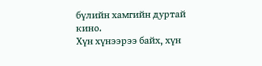бүлийн хамгийн дуртай кино.
Хүн хүнээрээ байх, хүн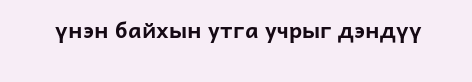үнэн байхын утга учрыг дэндүү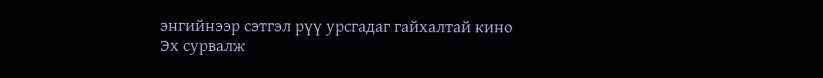энгийнээр сэтгэл рүү урсгадаг гайхалтай кино
Эх сурвалж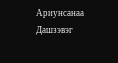Ариунсанаа Дашзэвэг